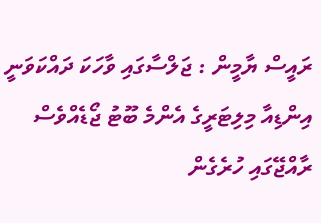ރައީސް ޔާމީން : ޖަލްސާގައި ވާހަކަ ދައްކަވަނީ
އިންޑިއާ މިލިޓަރީގެ އެންމެ ބޫޓު ޖޯޑެއްވެސް ރާއްޖޭގައި ހުރެގެން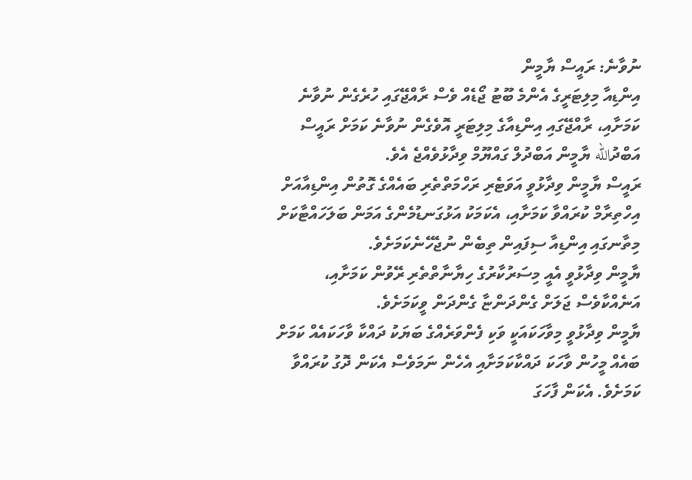ނުވާނެ: ރައީސް ޔާމީން
އިންޑިއާ މިލިޓަރީގެ އެންމެ ބޫޓު ޖޯޑެއް ވެސް ރާއްޖޭގައި ހުރެގެން ނުވާނެ ކަމަށާއި، ރާއްޖޭގައި އިންޑިއާގެ މިލިޓަރީ އޮވެގެން ނުވާނެ ކަމަށް ރައީސް އަބްދުالله ޔާމީން އަބްދުލް ގައްޔޫމް ވިދާޅުވެއްޖެ އެވެ.
ރައީސް ޔާމީން ވިދާޅުވީ އަވަޓެރި ރަހްމަތްތެރި ބައެއްގެ ގޮތުން އިންޑިއާއަށް އިހްތިރާމް ކުރައްވާ ކަމަށާއި، އެކަމަކު އަޅުގަނޑުމެންގެ އަމަން ބަލަހައްޓާކަށް މިތާނގައި އިންޑިއާ ސިފައިން ތިބެން ނުޖެހޭނެކަމަށެވެ.
ޔާމީން ވިދާޅުވީ އެއީ މިސަރުކާރުގެ ހިޔާނާތްތެރި ރޭވުން ކަމަށާއި، އަނެއްކާވެސް ޖަލަށް ގެންދަންޏާ ގެންދަން ވީކަމަށެވެ.
ޔާމީން ވިދާޅުވީ މިވާހަކައަކީ ވަކި ފެންވަރެއްގެ ބަޔަކު ދައްކާ ވާހަކައެއް ކަމަށް ބައެއް މީހުން ވާހަކަ ދައްކާކަމަށާއި އެހެން ނަމަވެސް އެކަން ދޮގު ކުރައްވާ ކަމަށެވެ. އެކަން ފާހަގަ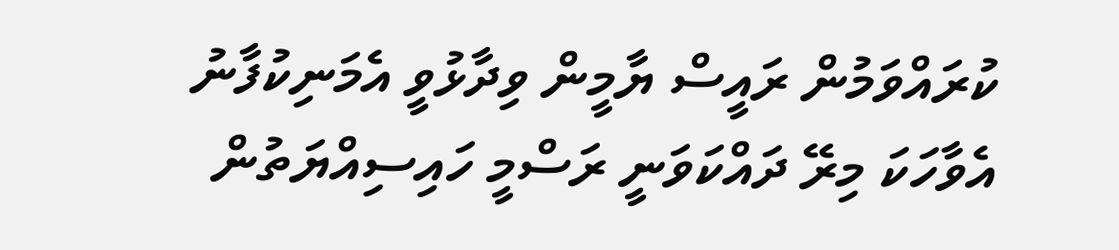ކުރައްވަމުން ރައީސް ޔާމީން ވިދާޅުވީ އެމަނިކުފާނު އެވާހަކަ މިރޭ ދައްކަވަނީ ރަސްމީ ހައިސިއްޔަތުން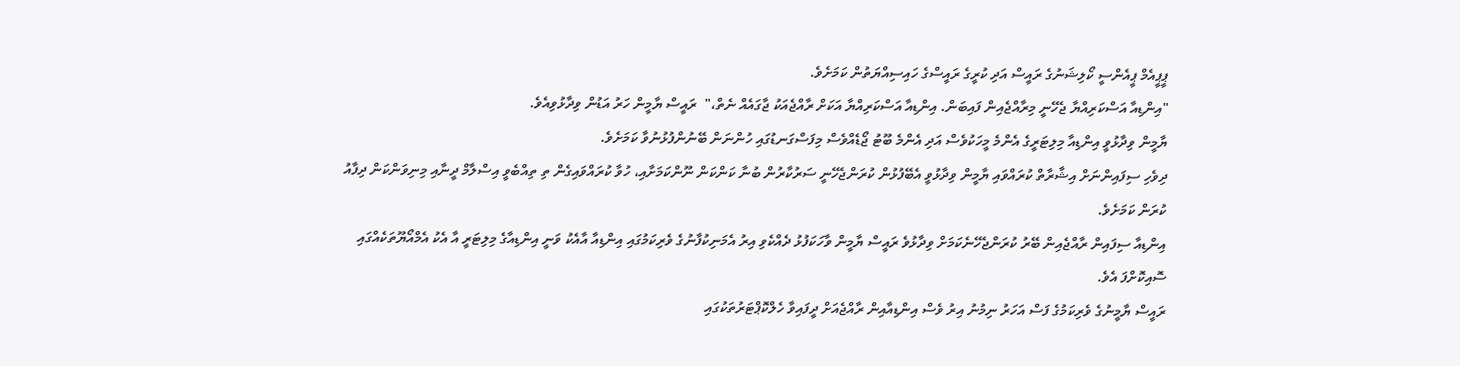ޕީޕީއެމް ޕީއެންސީ ކޯލިޝަނުގެ ރައީސް އަދި ކުރީގެ ރައީސްގެ ހައިސިއްޔަތުން ކަމަށެވެ.
"އިންޑިއާ އަސްކަރިއްޔާ ޖެހޭނީ މިރާއްޖެއިން ފައިބަން. އިންޑިއާ އަސްކަރިއްޔާ އަކަށް ރާއްޖެއަކު ޖާގައެއް ނެތް،"  ރައީސް ޔާމީން ހަރު އަޑުން ވިދާޅުވިއެވެ.
ޔާމީން ވިދާޅުވީ އިންޑިއާ މިލިޓަރީގެ އެންމެ މީހަކުވެސް އަދި އެންމެ ބޫޓު ޖޯޑެއްވެސް މިފަސްގަނޑުގައި ހުންނަން ބޭނުންފުޅުނުވާ ކަމަށެވެ.
ދިވެހި ސިފައިންނަށް އިޝާރާތް ކުރައްވައި ޔާމީން ވިދާޅުވީ އެބޭފުޅުން ކުރަންޖެހޭނީ ސަރުކާރުން ބުނާ ކަންކަން ނޫންކަމަށާއި، ހުވާ ކުރައްވައިގެން ތި ތިއްބެވީ އިސްލާމް ދީނާއި މިނިވަންކަން ދިފާއު ކުރަން ކަމަށެވެ.
އިންޑިއާ ސިފައިން ރާއްޖެއިން ބޭރު ކުރަންޖެހޭނެކަމަށް ވިދާޅުވެ ރައީސް ޔާމީން ވާހަކަފުޅު ދެއްކެވި އިރު އެމަނިކުފާނުގެ ވެރިކަމުގައި އިންޑިއާ އާއެކު ވަނީ އިންޑިއާގެ މިލިޓަރީ އާ އެކު އެމްއޯޔޫތަކެއްގައި ސޮއިކޮށްފަ އެވެ.
ރައީސް ޔާމީނުގެ ވެރިކަމުގެ ފަސް އަހަރު ނިމުނު އިރު ވެސް އިންޑިއާއިން ރާއްޖެއަށް ދީފައިވާ ހެލްކޮޕްޓަރުތަކުގައި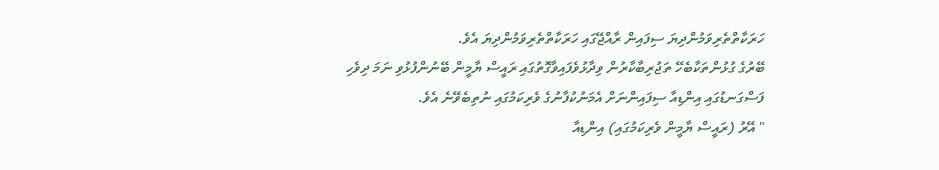ހަރަކާތްތެރިވަމުންދިޔަ ސިފައިން ރާއްޖޭގައި ހަރަކާތްތެރިވަމުންދިޔަ އެވެ.
ބޭރުގެ ގުޅުންތަކާބެހޭ ތަޖުރިބާކާރުން ވިދާޅުވެފައިވާގޮތުގައި ރައީސް ޔާމީން ބޭނުންފުޅުވި ނަމަ ދިވެހި ފަސްގަނޑުގައި އިންޑިއާ ސިފައިންނަށް އެމަނުކުފާނުގެ ވެރިކަމުގައި ނުތިބެވޭނެ އެވެ.
" އޭރު (ރައީސް ޔާމީން ވެރިކަމުގައި) އިންޑިއާ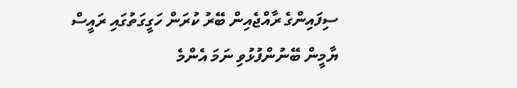ސިފައިންގެ ރާއްޖެއިން ބޭރު ކުރަން ހަގީގަތުގައި ރައީސް ޔާމީން ބޭނުންފުޅުވި ނަމަ އެންމެ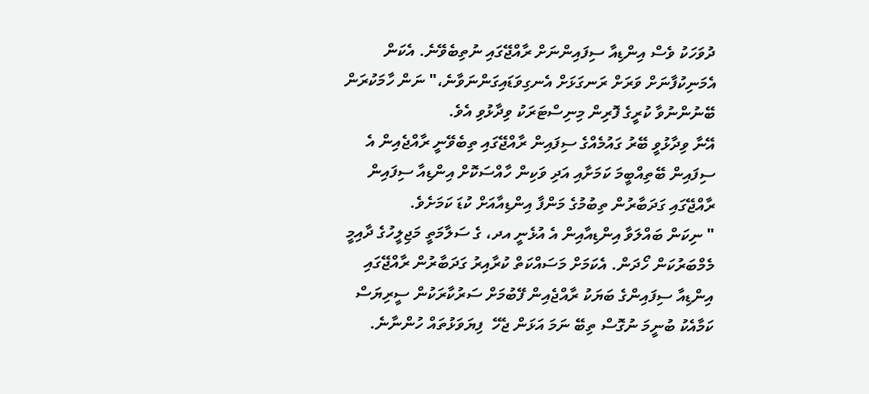ދުވަހަކު ވެސް އިންޑިއާ ސިފައިންނަށް ރާއްޖޭގައި ނުތިބެވޭނެ. އެކަން އެމަނިކުފާނަށް ވަރަށް ރަނގަޅަށް އެނގިވަޑައިގަންނަވާނެ،" ނަން ހާމަކުރަން ބޭނުންނުވާ ކުރީގެ ފޮރިން މިނިސްޓަރަކު ވިދާޅުވި އެވެ.
އޭނާ ވިދާޅުވީ ބޭރު ގައުމެއްގެ ސިފައިން ރާއްޖޭގައި ތިބެވޭނީ ރާއްޖެއިން އެ ސިފައިން ބޭތިއްބީމަ ކަމަށާއި އަދި ވަކިން ހާއްސަކޮށް އިންޑިއާ ސިފައިން ރާއްޖޭގައި ގަދަބާރުން ތިބުމުގެ މަންފާ އިންޑިއާއަށް ކުޑަ ކަމަށެވެ.
" ނިކަން ބައްލަވާ އިންޑިއާއިން އެ އުޅެނީ އދ، ގެ ސަލާމަތީ މަޖިލީހުގެ ދާއިމީ މެމްބަރުކަން ހޯދަން. އެކަމަށް މަސައްކަތް ކުރާއިރު ގަދަބާރުން ރާއްޖޭގައި އިންޑިއާ ސިފައިންގެ ބަޔަކު ރާއްޖެއިން ފޭބުމަށް ސަރުކާރަކުން ސީރިޔަސް ކަމާއެކު ބުނީމަ ނުގޮސް ތިބޭ ނަމަ އަޅަން ޖެހޭ  ފިޔަވަޅުތައް ހުންނާނެ.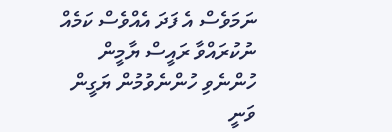ނަމަވެސް އެ ފަދަ އެއްވެސް ކަމެއް ނުކުރައްވާ ރައީސް ޔާމީން ހުންނެވި ހުންނެވުމުން ޔަގީން ވަނީ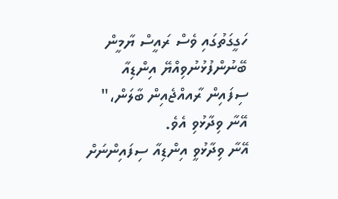ހަގީގަތުގައި ވެސް ރައީސް ޔާމީން ބޭނުންފުޅުނުވިއްޔޭ އިންޑިއާ ސިފައިން ރާއއްޖެއިން ބާލަން،" އޭނާ ވިދާޅުވި އެވެ.
އޭނާ ވިދާޅުވީ އިންޑިއާ ސިފައިންނަށް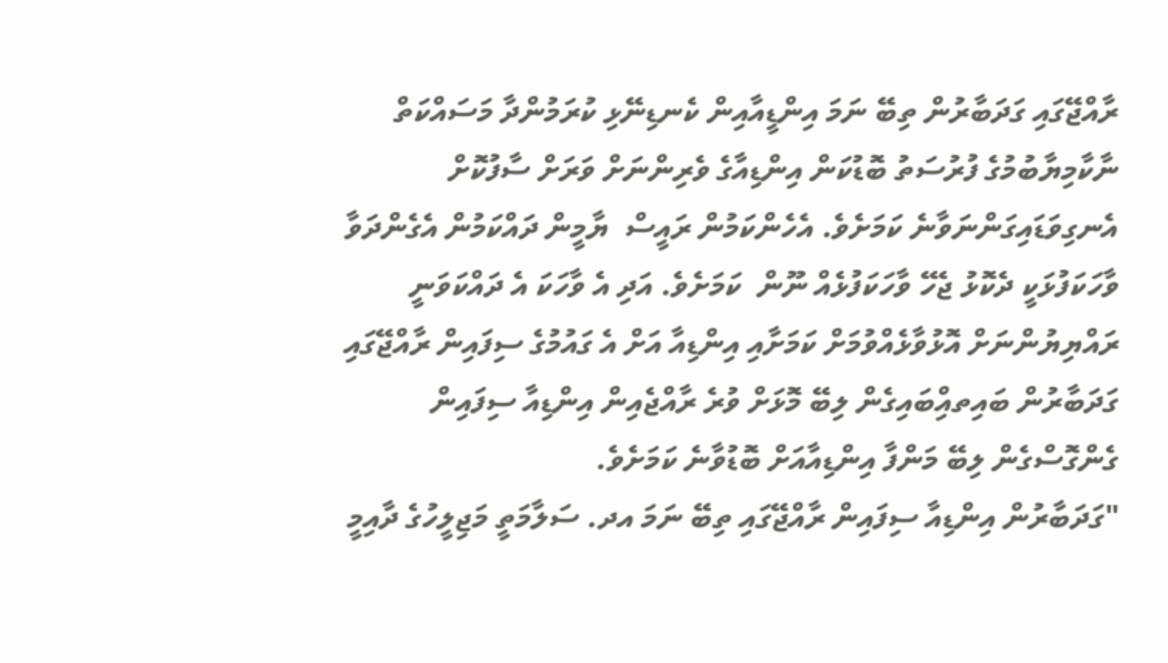ރާއްޖޭގައި ގަދަބާރުން ތިބޭ ނަމަ އިންޑީއާއިން ކެނޑިނޭޅި ކުރަމުންދާ މަސައްކަތް ނާކާމިޔާބުމުގެ ފުރުސަތު ބޮޑުކަން އިންޑިއާގެ ވެރިންނަށް ވަރަށް ސާފުކޮށް އެނގިވަޑައިގަންނަވާނެ ކަމަށެވެ. އެހެންކަމުން ރައީސް  ޔާމީން ދައްކަމުން އެގެންދަވާ ވާހަކަފުޅަކީ ދެކޮޅު ޖެހޭ ވާހަކަފުޅެއް ނޫން  ކަމަށެވެ. އަދި އެ ވާހަކަ އެ ދައްކަވަނީ ރައްޔިޔުންނަށް އޮޅުވާޅެއްވުމަށް ކަމަށާއި އިންޑިއާ އަށް އެ ގައުމުގެ ސިފައިން ރާއްޖޭގައި ގަދަބާރުން ބައިތއްިބައިގެން ލިބޭ މޮޅަށް ވުރެ ރާއްޖެއިން އިންޑިއާ ސިފައިން ގެންގޮސްގެން ލިބޭ މަންފާ އިންޑިއާއަށް ބޮޑުވާނެ ކަމަށެވެ.
"ގަދަބާރުން އިންޑިއާ ސިފައިން ރާއްޖޭގައި ތިބޭ ނަމަ އދ. ސަލާމަތީ މަޖިލީހުގެ ދާއިމީ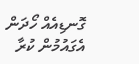ގޮނޑިއެއް ހޯދަން އެގައުމުން ކުރާ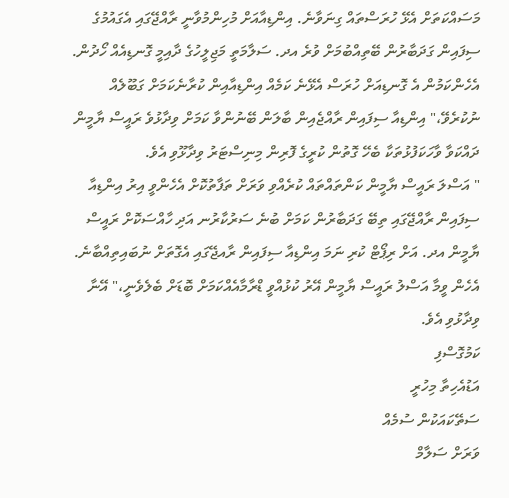މަސައްކަތަށް އެޅޭ ހުރަސްތައް ގިނަވާނެ. އިންޑިއާއަށް މުހިންމުވާނީ ރާއްޖޭގައި އެގައުމުގެ ސިފައިން ގަދަބާރުން ބޭތިއްބުމަށް ވުރެ އދ. ސަލާމަތީ މަޖިލީހުގެ ދާއިމީ ގޮނޑިއެއް ހޯދުން. އެހެންކަމުން އެ ގޮނޑިއަށް ހުރަސް އެޅޭނެ ކަމެއް އިންޑިއާއިން ކުރާނެކަމަށް ގަބޫލެއް ނުކުރެވޭ،" އިންޑިއާ ސިފައިން ރާއްޖެއިން ބާލަން ބޭނުންވާ ކަމަށް ވިދާޅުވެ ރައީސް ޔާމީން ދައްކަވާ ވާހަކަފުޅުތަކާ ބެހޭ ގޮތުން ކުރީގެ ފޮރިން މިނިސްޓަރު ވިދާޅޫވި އެވެ.
" އަސްލަ ރައީސް ޔާމީން ކަންތައްތައް ކުރެއްވި ވަރަށް ތަފާތުކޮށް އެހެންވީ އިރު އިންޑިއާ ސިފައިން ރާއްޖޭގައި ތިބޭ ގަދަބާރުން ކަމަށް ބުނެ ސަރުކާރުނ އަދި ހާއްސަކޮށް ރައީސް ޔާމީން އދ. އަށް ރިޕޯޓް ކުރި ނަމަ އިންޑިއާ ސިފައިން ރާއޖޭގައި އެގޮތަށް ނުބައިތިއްބާނެ. އެހެން ވީމާ އަސްލު ރައީސް ޔާމީން އޭރު ކުޅުއްވީ ޑްރާމާއެއްކަމަށް ބޮޑަށް ބެލެވެނީ،" އޭނާ ވިދާޅުވި އެވެ.
ކަމުގޮސްފި
އަޑުއެހިތާ މިހުރީ
ސަތޭކައަކުން ސުމެއް
ވަރަށް ސަލާމް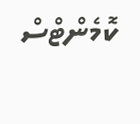ކޮމެންޓްސް